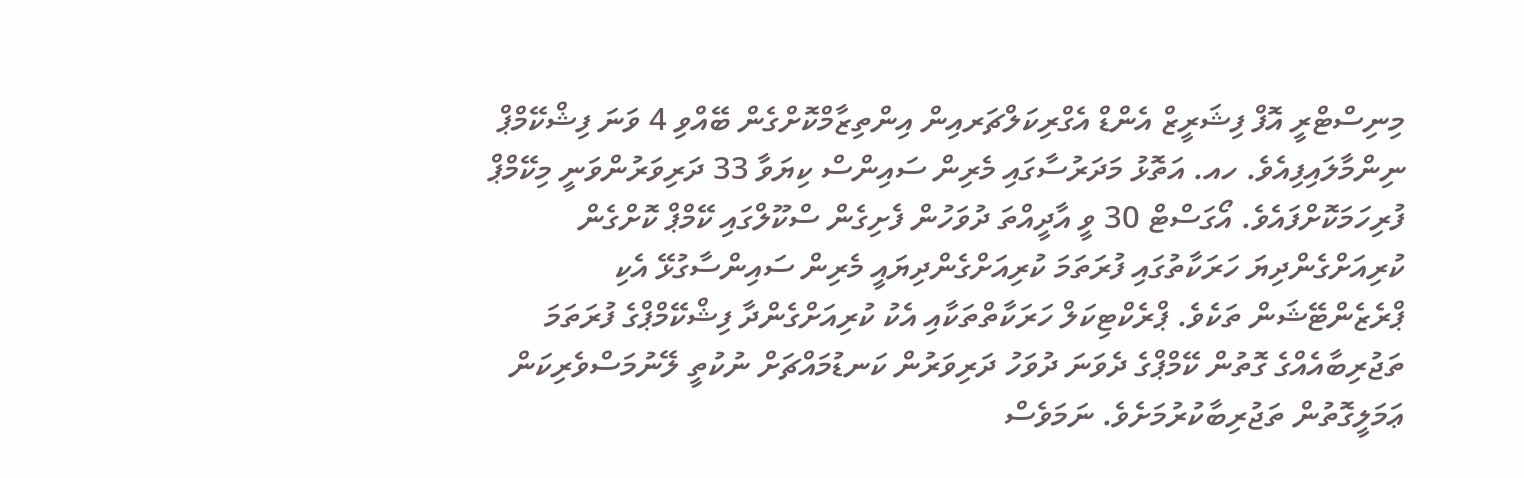މިނިސްޓްރީ އޮފް ފިޝަރީޒް އެންޑް އެގްރިކަލްޗަރއިން އިންތިޒާމްކޮށްގެން ބޭއްވި 4 ވަނަ ފިޝްކޭމްޕް ނިންމާލައިފިއެވެ. ހއ. އަތޮޅު މަދަރުސާގައި މެރިން ސައިންސް ކިޔަވާ 33 ދަރިވަރުންވަނީ މިކޭމްޕް ފުރިހަމަކޮށްފައެވެ. އޯގަސްޓް 30 ވީ އާދީއްތަ ދުވަހުން ފެށިގެން ސްކޫލްގައި ކޭމްޕް ކޮށްގެން ކުރިއަށްގެންދިޔަ ހަރަކާތުގައި ފުރަތަމަ ކުރިއަށްގެންދިޔައީ މެރިން ސައިންސާގުޅޭ އެކި ޕްރެޒެންޓޭޝަން ތަކެވެ. ޕްރެކްޓިކަލް ހަރަކާތްތަކާއި އެކު ކުރިއަށްގެންދާ ފިޝްކޭމްޕްގެ ފުރަތަމަ ތަޖުރިބާއެއްގެ ގޮތުން ކޭމްޕްގެ ދެވަނަ ދުވަހު ދަރިވަރުން ކަނޑުމައްޗަށް ނުކުތީ ލޭނުމަސްވެރިކަން ޢަމަލީގޮތުން ތަޖުރިބާކުރުމަށެވެ. ނަމަވެސް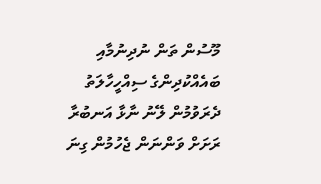މޫސުން ތަން ނުދިނުމާއި ބައެއްކުދިންގެ ސިއްހީހާލަތު ދެރަވުމުން ލޭނު ނާޅާ އަނބުރާ ރަށަށް ވަންނަން ޖެހުމުން ގިނަ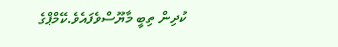ކުދިން ތިބީ މާޔޫސްވެފައެވެ.ކޭމްޕްގެ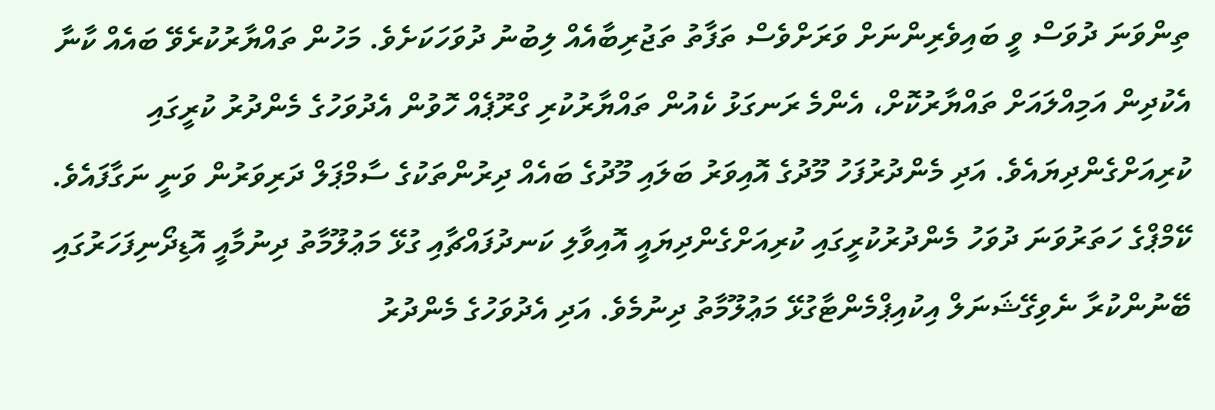ތިންވަނަ ދުވަސް ވީ ބައިވެރިންނަށް ވަރަށްވެސް ތަފާތު ތަޖުރިބާއެއް ލިބުނު ދުވަހަކަށެވެ. މަހުން ތައްޔާރުކުރެވޭ ބައެއް ކާނާ އެކުދިން އަމިއްލައަށް ތައްޔާރުކޮށް، އެންމެ ރަނގަޅު ކެއުން ތައްޔާރުކުރި ގްރޫޕެއް ހޮވުން އެދުވަހުގެ މެންދުރު ކުރީގައި ކުރިއަށްގެންދިޔައެވެ. އަދި މެންދުރުފަހު މޫދުގެ އޮއިވަރު ބަލައި މޫދުގެ ބައެއް ދިރުންތަކުގެ ސާމްޕަލް ދަރިވަރުން ވަނީ ނަގާފައެވެ. ކޭމްޕްގެ ހަތަރުވަނަ ދުވަހު މެންދުރުކުރީގައި ކުރިއަށްގެންދިޔައީ އޮއިވާލި ކަނދުފައްޗާއި ގުޅޭ މަޢުލޫމާތު ދިނުމާއީ އޮޑިދޯނިފަހަރުގައި ބޭނުންކުރާ ނެވިގޭޝަނަލް އިކުއިޕްމެންޓާގުޅޭ މަޢުލޫމާތު ދިނުމެވެ. އަދި އެދުވަހުގެ މެންދުރު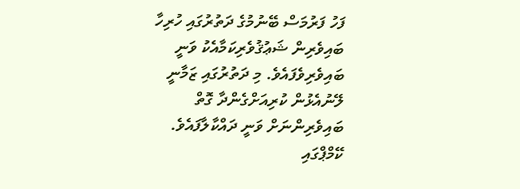ފަހު ފަރުމަސް ބޭނުމުގެ ދަތުރުގައި ހުރިހާ ބައިވެރިން ޝަޢުޤުވެރިކަމާއެކު ވަނީ ބައިވެރިވެފައެވެ. މި ދަތުރުގައި ޒަމާނީ ލޭނުއެޅުން ކުރިއަށްގެންދާ ގޮތް ބައިވެރިންނަށް ވަނީ ދައްކާލާފައެވެ. ކޭމްޕްގައި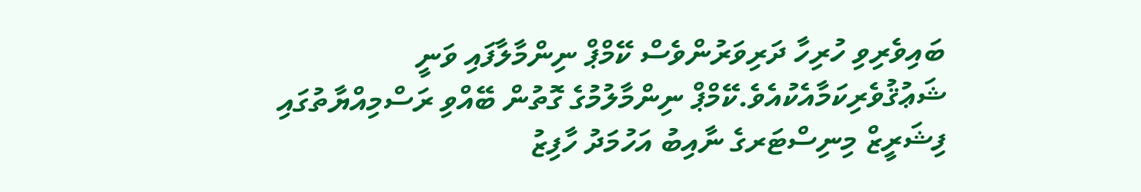ބައިވެރިވި ހުރިހާ ދަރިވަރުންވެސް ކޭމްޕް ނިންމާލާފައި ވަނީ ޝަޢުޤުވެރިކަމާއެކުއެވެ.ކޭމްޕް ނިންމާލުމުގެ ގޮތުން ބޭއްވި ރަސްމިއްޔާތުގައި ފިޝަރީޒް މިނިސްޓަރގެ ނާއިބު އަހުމަދު ހާފިޒު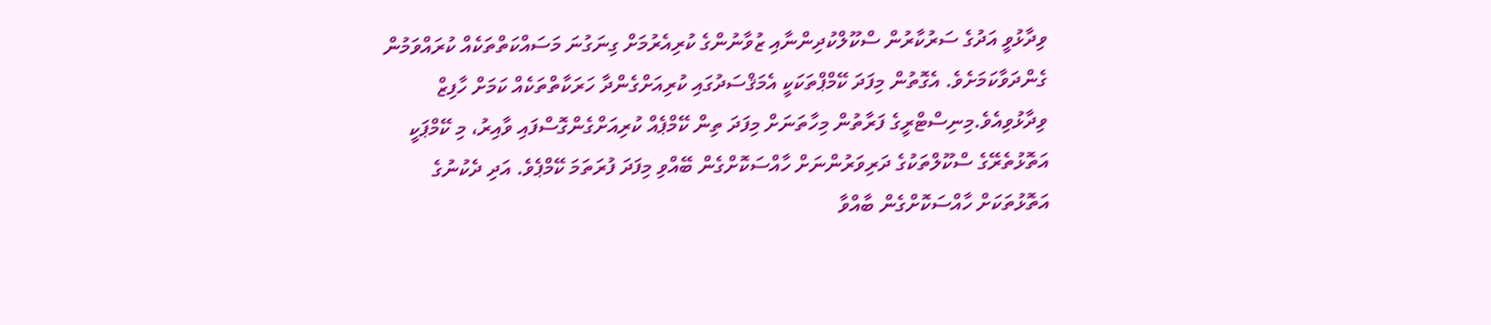ވިދާޅުވީ އަދުގެ ސަރުކާރުން ސްކޫލްކުދިންނާއި ޒުވާނުންގެ ކުރިއެރުމަށް ގިނަގުނަ މަސައްކަތްތަކެއް ކުރައްވަމުން ގެންދަވާކަމަށެވެ. އެގޮތުން މިފަދަ ކޭމްޕްތަކަކީ އެމަޤްސަދުގައި ކުރިއަށްގެންދާ ހަރަކާތްތަކެއް ކަމަށް ހާފިޒް ވިދާޅުވިއެވެ.މިނިސްޓްރީގެ ފަރާތުން މިހާތަނަށް މިފަދަ ތިން ކޭމްޕެއް ކުރިއަށްގެންގޮސްފައި ވާއިރު، މި ކޭމްޕަކީ އަތޮޅުތެރޭގެ ސްކޫލްތަކުގެ ދަރިވަރުންނަށް ހާއްސަކޮށްގެން ބޭއްވި މިފަދަ ފުރަތަމަ ކޭމްޕެވެ. އަދި ދެކުނުގެ އަތޮޅުތަކަށް ހާއްސަކޮށްގެން ބާއްވާ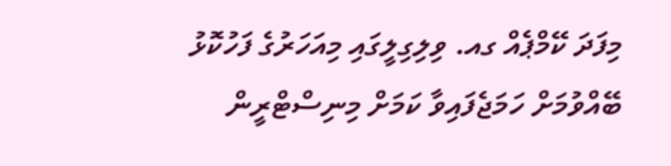މިފަދަ ކޭމްޕެއް ގއ. ވިލިގިލީގައި މިއަހަރުގެ ފަހުކޮޅު ބޭއްވުމަށް ހަމަޖެފައިވާ ކަމަށް މިނިސްޓްރީން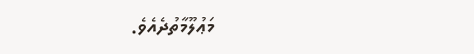މަޢުލޫމާތުދެއެވެ.